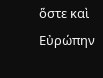ὅστε καὶ Εὐρώπην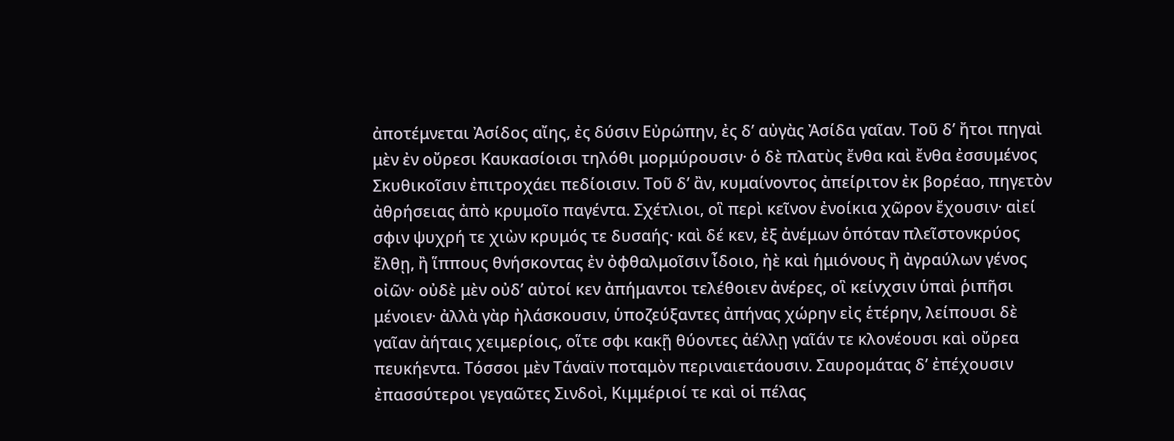ἀποτέμνεται Ἀσίδος αἴης, ἐς δύσιν Εὐρώπην, ἐς δʼ αὐγὰς Ἀσίδα γαῖαν. Τοῦ δʼ ἤτοι πηγαὶ μὲν ἐν οὔρεσι Καυκασίοισι τηλόθι μορμύρουσιν· ὁ δὲ πλατὺς ἔνθα καὶ ἔνθα ἐσσυμένος Σκυθικοῖσιν ἐπιτροχάει πεδίοισιν. Τοῦ δʼ ἂν, κυμαίνοντος ἀπείριτον ἐκ βορέαο, πηγετὸν ἀθρήσειας ἀπὸ κρυμοῖο παγέντα. Σχέτλιοι, οἳ περὶ κεῖνον ἐνοίκια χῶρον ἔχουσιν· αἰεί σφιν ψυχρή τε χιὼν κρυμός τε δυσαής· καὶ δέ κεν, ἐξ ἀνέμων ὁπόταν πλεῖστονκρύος ἔλθῃ, ἢ ἵππους θνήσκοντας ἐν ὀφθαλμοῖσιν ἶδοιο, ἠὲ καὶ ἡμιόνους ἢ ἀγραύλων γένος οἰῶν· οὐδὲ μὲν οὐδʼ αὐτοί κεν ἀπήμαντοι τελέθοιεν ἀνέρες, οἳ κείνχσιν ὑπαὶ ῥιπῆσι μένοιεν· ἀλλὰ γὰρ ἠλάσκουσιν, ὑποζεύξαντες ἀπήνας χώρην εἰς ἑτέρην, λείπουσι δὲ γαῖαν ἀήταις χειμερίοις, οἵτε σφι κακῇ θύοντες ἀέλλῃ γαῖάν τε κλονέουσι καὶ οὔρεα πευκήεντα. Τόσσοι μὲν Τάναϊν ποταμὸν περιναιετάουσιν. Σαυρομάτας δʼ ἐπέχουσιν ἐπασσύτεροι γεγαῶτες Σινδοὶ, Κιμμέριοί τε καὶ οἱ πέλας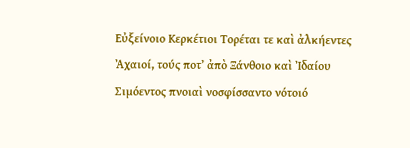Εὐξείνοιο Κερκέτιοι Τορέται τε καὶ ἀλκήεντες Ἀχαιοί, τούς ποτʼ ἀπὸ Ξάνθοιο καὶ Ἰδαίου Σιμόεντος πνοιαὶ νοσφίσσαντο νότοιό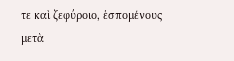τε καὶ ζεφύροιο, ἑσπομένους μετὰ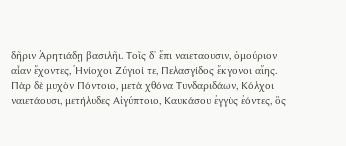δῆριν Ἀρητιάδῃ βασιλῆι. Τοῖς δʼ ἔπι ναιεταουσιν, ὁμούριον αἶαν ἔχοντες, Ἡνίοχοι Ζύγιοί τε, Πελασγίδος ἔκγονοι αἴης. Πὰρ δὲ μυχὸν Πόντοιο, μετὰ χθόνα Τυνδαριδάων, Κόλχοι ναιετάουσι, μετήλυδες Αἰγύπτοιο, Καυκάσου ἐγγὺς ἐόντες, ὃς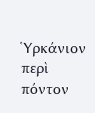Ὑρκάνιον περὶ πόντον